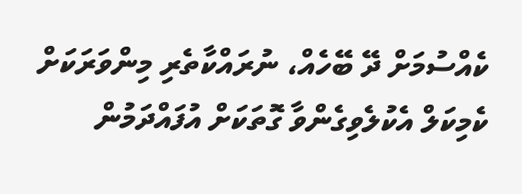ކެއްސުމަށް ދޭ ބޭހެއް، ނުރައްކާތެރި މިންވަރަކަށް ކެމިކަލް އެކުލެވިގެންވާ ގޮތަކަށް އުފައްދަމުން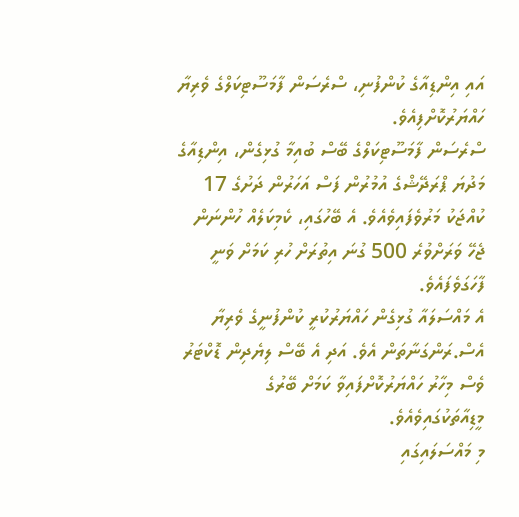އައި އިންޑިއާގެ ކުންފުނި، ސްރެސަން ފާމަސޫޓިކަލްގެ ވެރިޔާ ހައްޔަރުކޮށްފިއެވެ.
ސްރެސަން ފާމަސޫޓިކަލްގެ ބޭސް ބުއިމާ ގުޅިގެން، އިންޑިއާގެ މަދުޔަ ޕްރަދޭޝްގެ އުމުރުން ފަސް އަހަރުން ދަށުގެ 17 ކުއްޖަކު މަރުވެފައިވެއެވެ. އެ ބޭހުގައި، ކެމިކަލެއް ހުންނަން ޖެހޭ ވަރަށްވުރެ 500 ގުނަ އިތުރަށް ހުރި ކަމަށް ވަނީ ފާހަގަވެފައެވެ.
އެ މައްސަލައާ ގުޅިގެން ހައްޔަރުކުރީ ކުންފުނީގެ ވެރިޔާ އެސް.ރަންގަނާތަން އެވެ. އަދި އެ ބޭސް ލިޔެދިން ޑޮކްޓަރު ވެސް މިހާރު ހައްޔަރުކޮށްފައިވާ ކަމަށް ބޭރުގެ މީޑިއާތަކުގައިވެއެވެ.
މި މައްސަލައިގައި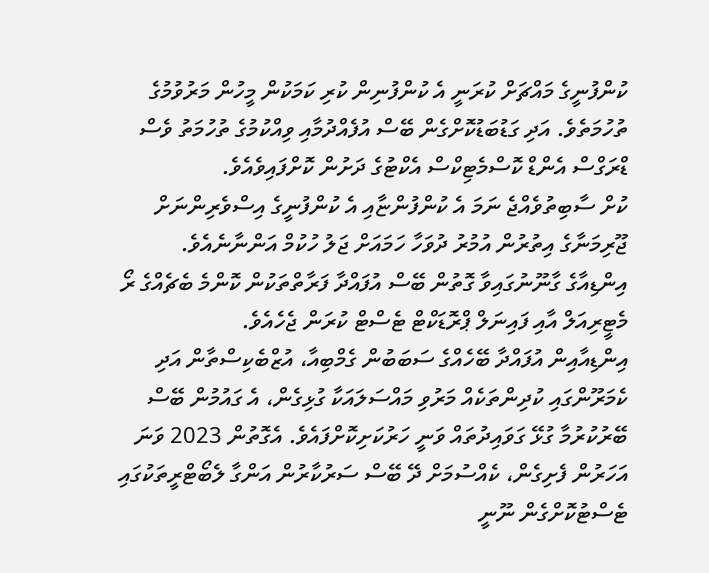ކުންފުނީގެ މައްޗަށް ކުރަނީ އެ ކުންފުނިން ކުރި ކަމަކުން މީހުން މަރުވުމުގެ ތުހުމަތެވެ. އަދި ގަޑުބަޑުކޮށްގެން ބޭސް އުފެއްދުމާއި ވިއްކުމުގެ ތުހުމަތު ވެސް ޑްރަގްސް އެންޑް ކޮސްމެޓިކްސް އެކްޓުގެ ދަށުން ކޮށްފައިވެއެވެ.
ކުށް ސާބިތުވެއްޖެ ނަމަ އެ ކުންފުންޏާއި އެ ކުންފުނީގެ އިސްވެރިންނަށް ޖޫރިމަނާގެ އިތުރުން އުމުރު ދުވަހާ ހަމައަށް ޖަލު ހުކުމް އަންނާނެއެވެ.
އިންޑިއާގެ ގާނޫނުގައިވާ ގޮތުން ބޭސް އުފައްދާ ފަރާތްތަކުން ކޮންމެ ބެޗެއްގެ ރޯ މެޓީރިއަލް އާއި ފައިނަލް ޕްރޮޑަކްޓް ޓެސްޓް ކުރަން ޖެހެއެވެ.
އިންޑިއާއިން އުފައްދާ ބޭހެއްގެ ސަބަބުން ގެމްބިއާ، އުޒްބެކިސްތާން އަދި ކެމަރޫންގައި ކުދިންތަކެއް މަރުވި މައްސަލައަކާ ގުޅިގެން، އެ ގައުމުން ބޭސް ބޭރުކުރުމާ ގުޅޭ ގަވައިދުތައް ވަނީ ހަރުކަށިކޮށްފައެވެ. އެގޮތުން 2023 ވަނަ އަހަރުން ފެށިގެން، ކެއްސުމަށް ދޭ ބޭސް ސަރުކާރުން އަންގާ ލެބޯޓްރީތަކުގައި ޓެސްޓުކޮށްގެން ނޫނީ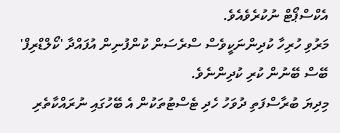އެކްސްޕޯޓް ނުކުރެވެއެވެ.
މަރުވި ހުރިހާ ކުދިންނަކީވެސް ސްރެސަން ކުންފުނިން އުފައްދާ 'ކޯލްޑްރިފް' ބޭސް ބޭނުން ކުރި ކުދިންނެވެ.
މިދިޔަ ބުރާސްފަތި ދުވަހު ހެދި ޓެސްޓުތަކުން އެ ބޭހުގައި ނުރައްކާތެރި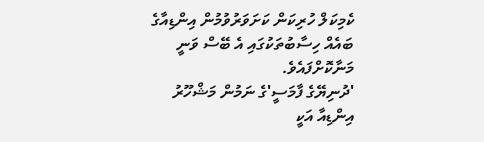ކެމިކަލް ހުރިކަން ކަށަވަރުވުމުން އިންޑިއާގެ ބައެއް ހިސާބުތަކުގައި އެ ބޭސް ވަނީ މަނާކޮށްފައެވެ.
'ދުނިޔޭގެ ފާމަސީ'ގެ ނަމުން މަޝްހޫރު އިންޑިއާ އަކީ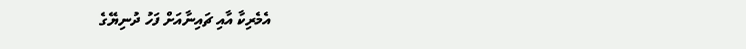އެމެރިކާ އާއި ޗައިނާއަށް ފަހު ދުނިޔޭގެ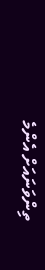ތިންވަނައަށް އެންމެ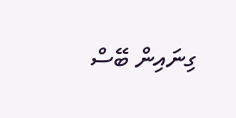ގިނައިން ބޭސް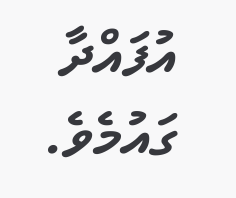އުފައްދާ ގައުމެވެ.